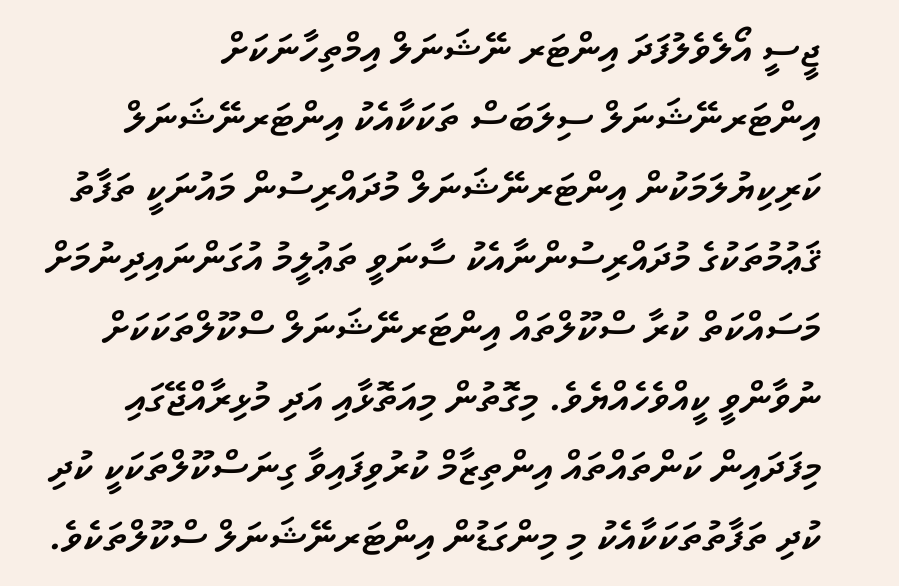ޖީސީ އޯލެވެލުފަދަ އިންޓަރ ނޭޝަނަލް އިމްތިހާނަކަށް އިންޓަރނޭޝަނަލް ސިލަބަސް ތަކަކާއެކު އިންޓަރނޭޝަނަލް ކަރިކިޔުލަމަކުން އިންޓަރނޭޝަނަލް މުދައްރިސުން މައުނަކީ ތަފާތު ޤަޢުމުތަކުގެ މުދައްރިސުންނާއެކު ސާނަވީ ތަޢުލީމު އުގަންނައިދިނުމަށް މަސައްކަތް ކުރާ ސްކޫލްތައް އިންޓަރނޭޝަނަލް ސްކޫލްތަކަކަށް ނުވާންވީ ކީއްވެހެއްޔެވެ. މިގޮތުން މިއަތޮޅާއި އަދި މުޅިރާއްޖޭގައި މިފަދައިން ކަންތައްތައް އިންތިޒާމް ކުރުވިފައިވާ ގިނަސްކޫލްތަކަކީ ކުދި ކުދި ތަފާތުތަކަކާއެކު މި މިންގަޑުން އިންޓަރނޭޝަނަލް ސްކޫލްތަކެވެ.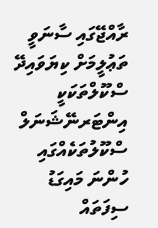ރާއްޖޭގައި ސާނަވީ ތަޢުލީމަށް ކިޔަވައިދޭ ސްކޫލްތަކަކީ އިންޓަރނޭޝަނަލް ސްކޫލުތަކެއްގައި ހުންނަ މައިގަޑު ސިފަތައް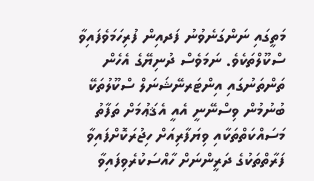މަތީގައި ނަންގަނެވުނު ފަދއިން ފުރިހަމަވެފައިވާ ސްކޫލްތަކެވެ. ނަމަވެސް ދުނިޔޭގެ އެހެން ތަންތަނުގައި އިންޓަރނޭޝަނަލް ސްކޫލުތަކޭ ބުނުމުން ވިސްނޭނީ އެއީ އެޤަޢުމަށް ތަފާތު މަސައްކަތްތަކާއި ވިޔަފާރިއަށް ހިޖުރަކޮށްފައިވާ ފަރާތްތަކުގެ ދަރީންނަށް ހާއްސަކުރެވިފައިވާ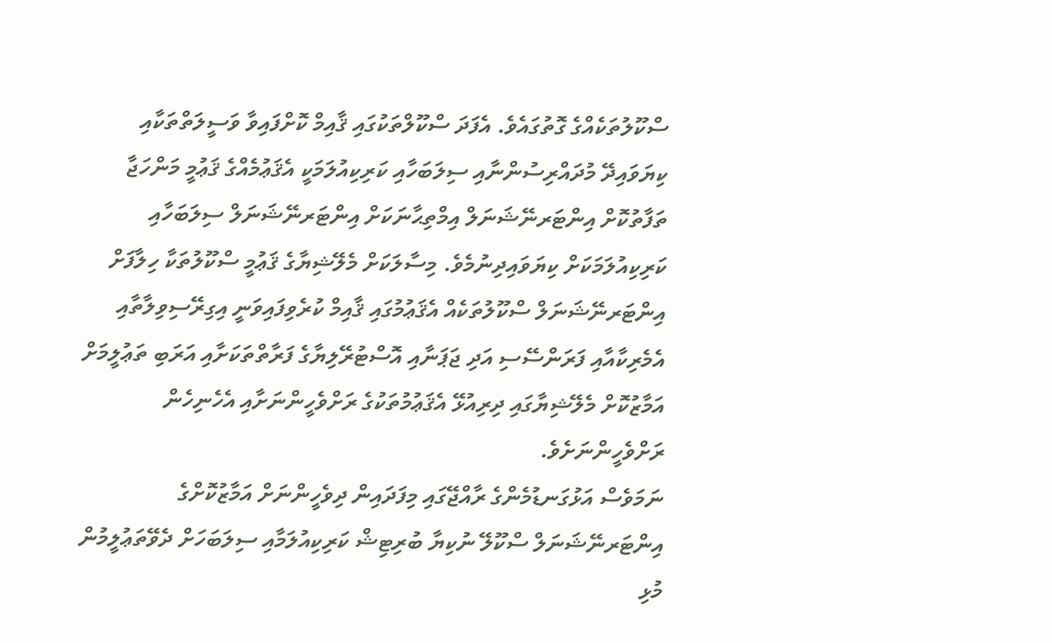ސްކޫލުތަކެއްގެ ގޮތުގައެވެ. އެފަދަ ސްކޫލްތަކުގައި ޤާއިމް ކޮށްފައިވާ ވަސީލަތްތަކާއި ކިޔަވައިދޭ މުދައްރިސުންނާއި ސިލަބަހާއި ކަރިކިއުލަމަކީ އެޤަޢުމެއްގެ ޤަޢުމީ މަންހަޖާ ތަފާތުކޮށް އިންޓަރނޭޝަނަލް އިމްތިޙާނަކަށް އިންޓަރނޭޝަނަލް ސިލަބަހާއި ކަރިކިއުލަމަކަށް ކިޔަވައިދިނުމެވެ. މިސާލަކަށް މެލޭޝިޔާގެ ޤަޢުމީ ސްކޫލުތަކާ ހިލާފަށް އިންޓަރނޭޝަނަލް ސްކޫލުތަކެއް އެޤަޢުމުގައި ޤާއިމް ކުރެވިފައިވަނީ އިގިރޭސިވިލާތާއި އެމެރިކާއާއި ފަރަންސޭސި އަދި ޖަޕަނާއި އޮސްޓުރޭލިޔާގެ ފަރާތްތަކަށާއި އަރަބި ތަޢުލީމަށް އަމާޒުކޮށް މެލޭޝިޔާގައި ދިރިއުޅޭ އެޤަޢުމުތަކުގެ ރަށްވެހީންނަށާއި އެހެނިހެން ރަށްވެހީންނަށެވެ.
ނަމަވެސް އަޅުގަނޑުމެންގެ ރާއްޖޭގައި މިފަދައިން ދިވެހީންނަށް އަމާޒުކޮށްގެ އިންޓަރނޭޝަނަލް ސްކޫލޭ ނުކިޔާ ބުރިޓިޝް ކަރިކިއުލަމާއި ސިލަބަހަށް ދެވޭތަޢުލީމުން މުޅި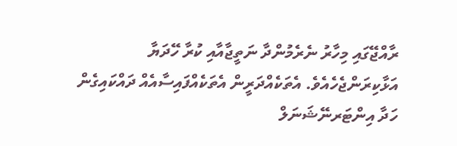ރާއްޖޭގައި މިހާރު ނެރެމުންދާ ނަތީޖާއާއި ކުރާ ހޭދަޔާ އަޅާކިރަންޖެހެއެވެ. އެތަކެއްދަރީން އެތަކެއްފައިސާއެއް ދައްކައިގެން ހަދާ އިންޓަރނޭޝަނަލް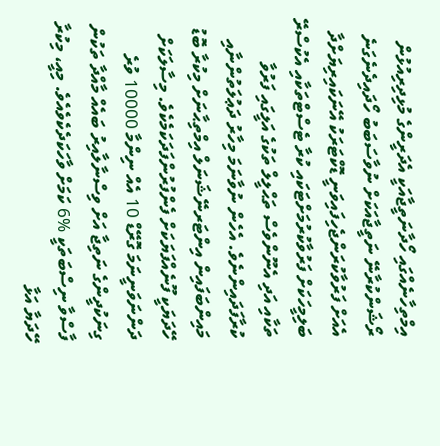އިމްތިހާނެއްގައި ހޯދާނަތީޖާއަކީ އެދަރީންގެ މުޅިދިރިއުޅުން ރޯޝަންކުރާނޭ ނަތީޖާއަކަށް ނުވާސަބަބު ހޯދައިދެނެގަނެ އެއަށް ފަރުވާކުރަންޖެހިފައިވަނީ ޑޮކްޓަރަކު އޭނަކައިރިޔަށްދާ ބަލިމީހަކަށް ފަރުވާކުރުމަށްޓަކައި ކުރާ ޓެސްޓްތަކާއި އެކުސްރޭ ތަކާއި އަދި އެނޫންވެސް ތަޙްލީލް ތަކުގެ އަލީގައި ފަރުވާ ކުރާފަދައިންނެވެ. އެހެން ނުވާނަމަ މިހާރު ދަޢުލަތުންނާއި މައިންބަފައިން އިންޓަރނޭޝަނަލް އިމްތިޙާނަށް މިކުރާ ބޮޑު ހޭދަޔަކީ ފޫނެއްފަޔަކަށް ފެންފުރުންފަދަކަމެކެވެ. މިސާލަކަށް ދަންނަވަނީނަމަ ގޮރޭޑް 10 އެއް ނިންމާ 10000 ވުރެ ގިނަކުދީންގެ ނަތިޖާ އަށް ވިސްނާލާއިރު ބައެއް މާއްދާ ތަކުން ފާސްވާ ނިސްބަތަކީ %6 ކަމަށް ވާހަކަދެކެވެއެވެ. މިއީ، މިކުރާ ހޭދަޔާ އަޅާ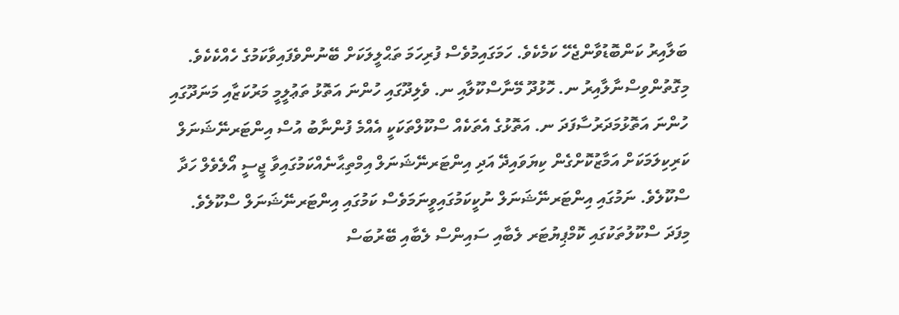ބަލާއިރު ކަންބޮޑުވާންޖެހޭ ކަމެކެވެ. ހަމަގައިމުވެސް ފުރިހަމަ ތަޙްލީލަކަށް ބޭނުންވެފައިވާކަމުގެ ހެއްކެކެވެ.
މިގޮތުންވިސްނާލާއިރު ނ. ހޮޅުދޫ މޭނާސްކޫލާއި ނ. ވެލިދޫގައި ހުންނަ އަތޮޅު ތަޢުލީމީ މަރުކަޒާއި މަނަދޫގައި ހުންނަ އަތޮޅުމަދަރުސާފަދަ ނ. އަތޮޅުގެ އެތަކެއް ސްކޫލްތަކަކީ އެއްމެ ފުންނާބު އުސް އިންޓަރނޭޝަނަލް ކަރިކިލަމަކަށް އަމާޒުކޮށްގެން ކިޔަވައިދޭ އަދި އިންޓަރނޭޝަނަލް އިމްތިޙާނެއްކަމުގައިވާ ޖީސީ އޯލެވެލް ހަދާ ސްކޫލެވެ. ނަމުގައި އިންޓަރނޭޝަނަލް ނުކީކަމުގައިވީނަމަވެސް ކަމުގައި އިންޓަރނޭޝަނަލް ސްކޫލެވެ. މިފަދަ ސްކޫލުތަކުގައި ކޮމްޕިޔުޓަރ ލެބާއި ސައިންސް ލެބާއި ބޭރުބަސް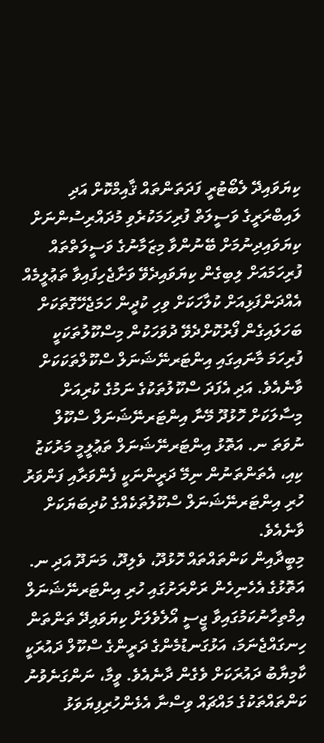ކިޔަވައިދޭ ލެބޯޓުރީ ފަދަތަންތައް ޤާއިމްކޮށް އަދި ލައިބްރަރީގެ ވަސީލަތް ފުރިހަމަކުރެވި މުދައްރިސުންނަށް ކިޔަވައިދިނުމަށް ބޭނުންވާ މިޒަމާނުގެ ވަސީލަތްތައް ފުރިހަމައަށް ލިބިގެން ކިޔަވައިދެވޭ ވަށާޖެހިފައިވާ ތަޢުލީމެއް އެއްދަންފަޅިއަށް ކުލާހަކަށް ވިހި ކުދީން ހަމަޖެހޭގޮތަކަށް ބަހަލައިގެން ފޯރުކޮށްދެވޭ ދުވަހަކުން މިސްކޫލުތަކަކީ ފުރިހަމަ މާނައިގައި އިންޓަރނޭޝަނަލް ސްކޫލްތަކަކަށް ވާނެއެވެ. އަދި އެފަދަ ސްކޫލުތަކުގެ ނަމުގެ ކުރިއަށް މިސާލަކަށް ހޮޅުދޫ މޭނާ އިންޓަރނޭޝަނަލް ސްކޫލް ނުވަތަ ނ. އަތޮޅު އިންޓަރނޭޝަނަލް ތަޢުލީމީ މަރުކަޒު ކިއި، އެތަންތަނުން ނިމޭ ދަރީންނަކީ ފެންވަރާއި ފަންވަރު ހުރި އިންޓަރނޭޝަނަލް ސްކޫލުތަކެއްގެ ކުދިބަޔަކަށް ވާނެއެވެ.
މިބީދާއިން ކަންތައްތައް ހޮޅުދޫ، ވެލިދޫ، މަނަދޫ އަދި ނ. އަތޮޅުގެ އެހެނިހެން ރަށްރަށުގައި ހުރި އިންޓަރނޭޝަނަލް އިމްތިހާނުކަމުގައިވާ ޖީސީ އޯލެވެލަށް ކިޔަވައިދޭ ތަންތަން ހިނގައްޖެނަމަ، އަޅުގަނޑުމެންގެ ދަރީންގެ ސްކޫލް ދައުރަކީ ކާމިޔާބު ދައުރަކަށް ވެގެން ދާނެއެވެ. ވީމާ، ނަންގަނެވުނު ކަންތައްތަކުގެ މައްޗައް ވިސްނާ އެޅެންހުރިފިޔަވަޅު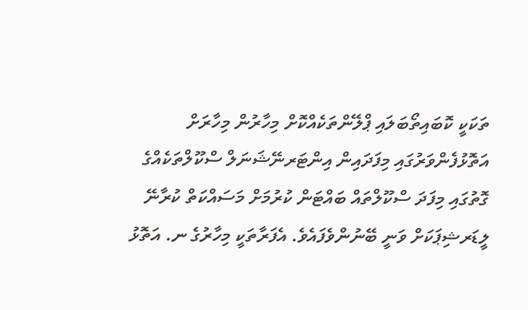ތަކަކީ ކޮބައިތޯބަލައި ޕްލޭންތަކެއްކޮށް މިހާރުން މިހާރަށް އަތޮޅުފެންވަރުގައި މިފަދައިން އިންޓަރނޭޝަނަލް ސްކޫލްތަކެއްގެ ގޮތުގައި މިފަދަ ސްކޫލްތައް ބައްޓަން ކުރުމަށް މަސައްކަތް ކުރާނޭ ލީޑަރޝިޕަކަށް ވަނީ ބޭނުންވެފައެވެ. އެފަރާތަކީ މިހާރުގެ ނ. އަތޮޅު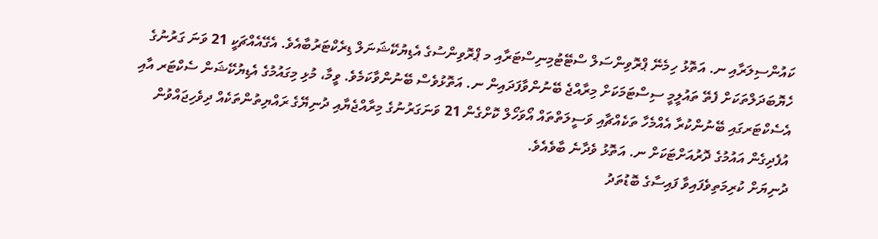ކައުންސިލަރާއި ނ. އަތޮޅު ހިމެނޭ ޕްރޮވިންސަލް ސްޓޭޓުމިނިސްޓަރާއި މ ޕްރޮވިންސުގެ އެޑިޔުކޭޝަނަލް ޑިރެކްޓަރުބާއެވެ. އެގޭއެއްޗަކީ 21 ވަނަ ގަރުނުގެ ހެޔޮބަދަލްތަކަށް ފެތޭ ތައުލީމީ ސިސްޓަމަކަށް މިރާއްޖެ ބޭނުންވާފަދައިން ނ. އަތޮޅުވެސް ބޭނުންވާކަމެވެ. ވީމާ، މުޅި މިގައުމުގެ އެޑިޔުކޭޝަން ސެކްޓަރ އާއި އެސެކްޓަރގައި ބޭނުންކުރާ އެއްމެހާ ތަކެއްޗާއި ވަސީލަތްތައް އޯވަހޯލް ކޮށްގެން 21 ވަނަގަރުނުގެ މިރާއްޖެޔާއި ދުނިޔޭގެ ރައްޔިތުންތަކެއް ދިވެހިޖައްވުން އުފެދިގެން އައުމުގެ ދޮރުއަށްޓަކަށް ނ. އަތޮޅު ވެދާނެ ބާވެއެވެ.
ދުނިޔަށް ކުރިމަތިވެފައިވާ ފައިސާގެ ބޮޑުތަދު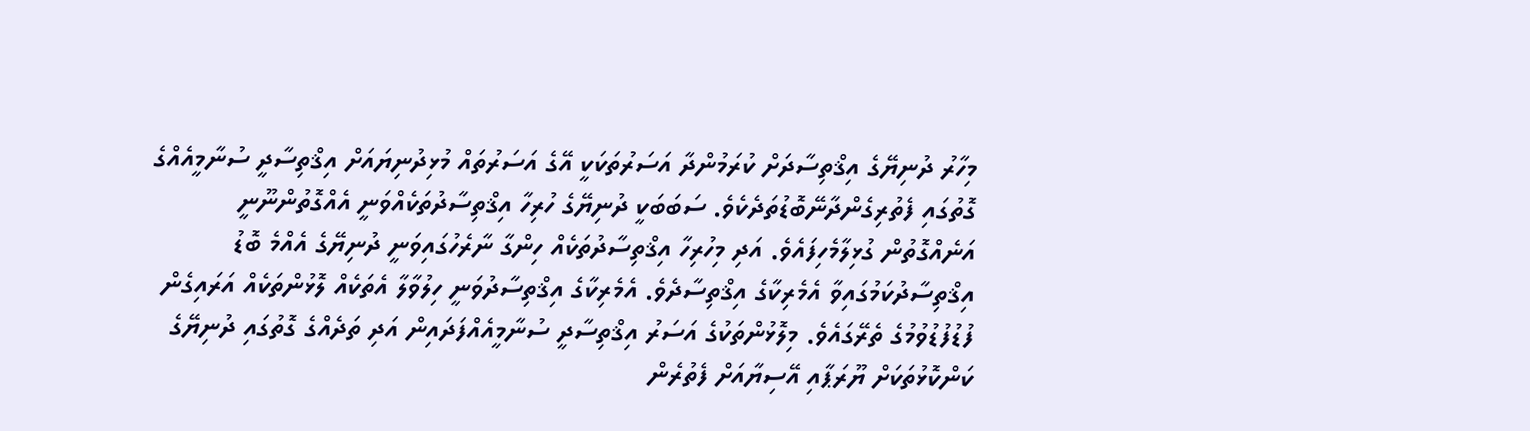މިހާރު ދުނިޔޭގެ އިޤްތިސާދަށް ކުރަމުންދާ އަސަރުތަކަކީ އޭގެ އަސަރުތައް މުޅިދުނިޔައަށް އިޤްތިސާދީ ސުނާމީއެއްގެ ގޮތުގައި ފެތުރިގެންދާނޭބޮޑުތަދެކެވެ. ސަބަބަކީ ދުނިޔޭގެ ހުރިހާ އިޤްތިސާދުތަކެއްވަނީ އެއްގޮތުންނޫނީ އަނެއްގޮތުން ގުޅިލާމެހިފައެވެ. އަދި މިހުރިހާ އިޤްތިސާދުތަކެއް ހިންގާ ނާރެހުގައިވަނީ ދުނިޔޭގެ އެއްމެ ބޮޑު އިޤްތިސާދުކަމުގައިވާ އެމެރިކާގެ އިޤްތިސާދެވެ. އެމެރިކާގެ އިޤްތިސާދުވަނީ ހިލުވާލާ އެތަކެއް ލޮޅުންތަކެއް އަރައިގެން ފުޑުފުޑުވުމުގެ ތެރޭގައެވެ. މިލޮޅުންތަކުގެ އަސަރު އިޤްތިސާދީ ސުނާމީއެއްފަދައިން އަދި ތަދެއްގެ ގޮތުގައި ދުނިޔޭގެ ކަންކޮޅުތަކަށް ޔޫރަޕާއި އޭސިޔާއަށް ފެތުރެން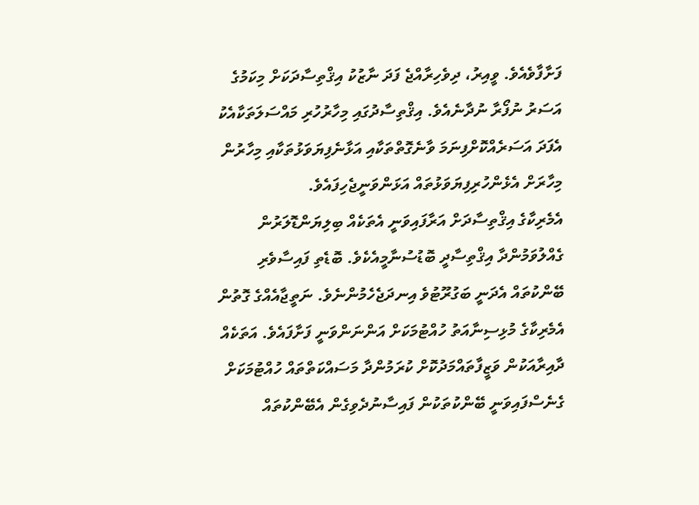ފަށާފާވެއެވެ. ވީއިރު، ދިވެހިރާއްޖެ ފަދަ ނާޒުކު އިޤްތިސާދަކަށް މިކަމުގެ އަސަރު ނުފޯރާ ނުދާނެއެވެ. އިޤްތިސާދުގައި މިހާރުހުރި މައްސަލަތަކާއެކު އެފަދަ އަސަރެއްކޮށްފިނަމަ ވާނެގޮތްތަކާއި އަޅާނެފިޔަވަޅުތަކާއި މިހާރުން މިހާރަށް އެޅެންހުރިފިޔަވަޅުތައް އަޅަންވަނީޖެހިފައެވެ.
އެމެރިކާގެ އިޤްތިސާދަށް އަރާފައިވަނީ އެތަކެއް ބިލިޔަންޑޮލަރުން ގެއްލުވަމުންދާ އިޤްތިސާދީ ބޮޑުސުނާމީއެކެވެ. ބޮޑެތި ފައިސާވެރި ބޭންކުތައް އެދަނީ ބަގުރޫޓުވެ އިނދަޖެހެމުންނެވެ. ނަތީޖާއެއްގެ ގޮތުން އެމެރިކާގެ މުޅިސިނާއަތު ހުއްޓުމަކަށް އަންނަންވަނީ ފަށާފައެވެ. އަތަކެއް ދާއިރާއަކުން ވަޒީފާތައްމަދުކޮށް ކުރަމުންދާ މަސައްކަތްތައް ހުއްޓުމަކަށް ގެނެސްފައިވަނީ ބޭންކުތަކުން ފައިސާނުދެވިގެން އެބޭންކުތައް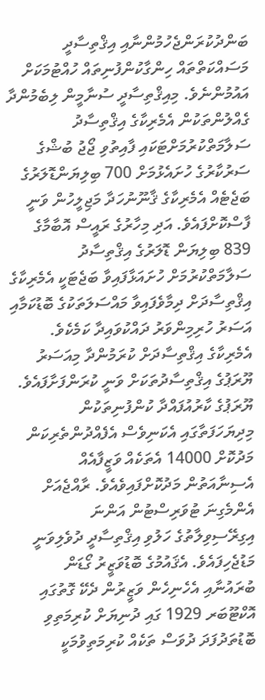ބަންދުކުރަންޖެހުމުންނާއި އިޤްތިސާދީ މަސައްކަތްތައް ހިންގާކުންފުނިތައް ހުއްޓުމަކަށް އައުމުންނެވެ. މިއިޤްތިސާދީ ސުނާމީން ލިބެމުންދާ ގެއްލުންތަކުން އެމެރިކާގެ އިޤްތިސާދު ސަލާމަތްކުރުމަށްޓަކައި ފާއިތުވި ޖޯޖު ބުޝްގެ ސަރުކާރުގެ ހުށައެޅުމަށް 700 ބިލިޔަންޑޮލަރުގެ ބަޖެޓެއް އެމެރިކާގެ ޤާނޫނުހަދާ މަޖިލީހުން ވަނީ ފާސްކޮށްފައެވެ. އަދި މިހާރުގެ ރައީސް އޮބާމާގެ 839 ބިލިޔަން ޑޮލަރުގެ އިޤްތިސާދު ސަލާމަތްކުރުމަށް ހުށައަޅާފައިވާ ބަޖެޓަކީ އެމެރިކާގެ އިޤްތިސާދަށް ދިމާވެފައިވާ މައްސަލަތަކުގެ ބޮޑުކަމާއި އަސަރު ހުރިމިންވަރު ދައްކުވައިދާ ކަމެކެވެ.
އެމެރިކާގެ އިޤްތިސާދަށް ކުރަމުންދާ މިއަސަރު ޔޫރަޕުގެ އިޤްތިސާދުތަކަށް ވަނީ ކުރަންފަށާފައެވެ. ޔޫރަޕުގެ ކާރުއުފައްދާ ކުންފުނިތަކުން މިދިޔަހަފަތާގައި އެކަނިވެސް އެފެއްދުންތެރިކަން މަދުކޮށް 14000 އެތަކެއް ވަޒީފާއެއް އެސިނާއަތުން މަދުކޮށްފައިވެއެވެ. ރާއްޖެއަށް އެންމެގިނަ ޓުވަރިސްޓުން އަންނަ އިގިރޭސިވިލާތުގެ ހަލުވި އިޤްތިސާދީ ދުވެލިވަނީ މަޑުޖެހިފައެވެ. އެޤައުމުގެ ބޮޑުވަޒީރު ގޯޑަން ބުރައުނާއި އެހެނިހެން ވަޒީރުން ދެކޭ ގޮތުގައި އޮކްޓޫބަރ 1929 ގައި ދުނިޔަށް ކުރިމަތިވި ބޮޑުތަދުފަދަ ދުވަސް ތަކެއް ކުރިމަތިވުމަކީ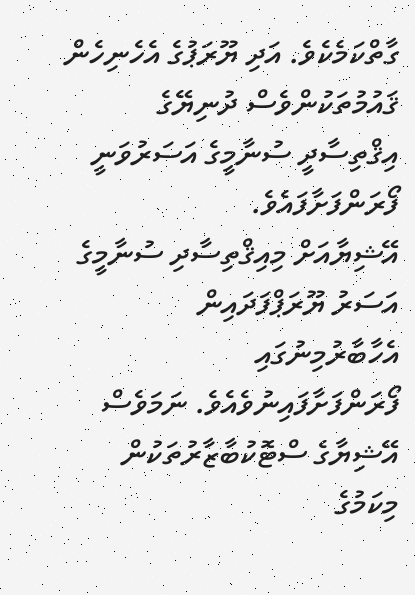ގާތްކަމެކެވެ. އަދި ޔޫރަޕުގެ އެހެނިހެން ޤައުމުތަކުންވެސް ދުނިޔޭގެ އިޤްތިސާދީ ސުނާމީގެ އަސަރުވަނީ ފޯރަންފަށާފައެވެ.
އޭޝިޔާއަށް މިއިޤްތިސާދި ސުނާމީގެ އަސަރު ޔޫރަޕްފަދައިން އެހާބާރުމިނުގައި ފޯރަންފަށާފައިނުވެއެވެ. ނަމަވެސް އޭޝިޔާގެ ސްޓޮކުބާޒާރުތަކުން މިކަމުގެ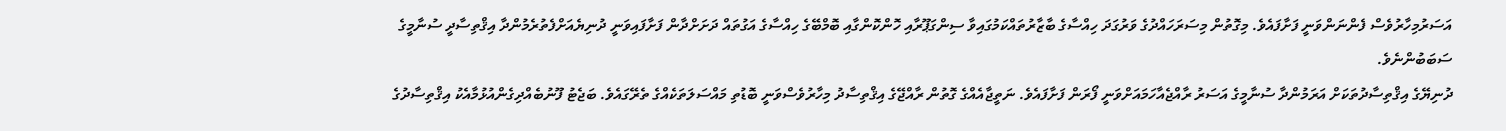އަސަރުމިހާރުވެސް ފެންނަންވަނީ ފަށާފައެވެ. މިގޮތުން މިސަރަހައްދުގެ ވަރުގަދަ ހިއްސާގެ ބާޒާރުތައްކަމުގައިވާ ސިންގަޕޫރާއި ހޮންކޮންގާއި ބޮމްބޭގެ ހިއްސާގެ އަގުތައް ދަށަށްދާން ފަށާފައިވަނީ ދުނިޔެއަށްފެތުރެމުންދާ އިޤްތިސާދީ ސުނާމީގެ ސަބަބުންނެވެ.
ދުނިޔޭގެ އިޤްތިސާދުތަކަށް އަރަމުންދާ ސުނާމީގެ އަސަރު ރާއްޖެއާހަމައަށްވަނީ ފޯރަން ފަށާފައެވެ. ނަތީޖާއެއްގެ ގޮތުން ރާއްޖޭގެ އިޤްތިސާދު މިހާރުވެސްވަނީ ބޮޑުތި މައްސަލަތަކެއްގެ ތެރޭގައެވެ. ބަޖެޓު ފޫނުބެއްދިގެންއުޅުމާއެކު އިޤްތިސާދުގެ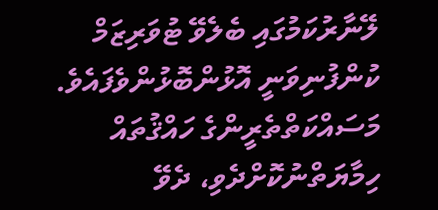ލޭނާރުކަމުގައި ބެލެވޭ ޓުވަރިޒަމް ކުންފުނިވަނީ އޮޅުންބޮޅުންވެފައެވެ. މަސައްކަތްތެރީންގެ ހައްޤުތައް ހިމާޔަތްނުކޮށްދެވި، ދެވޭ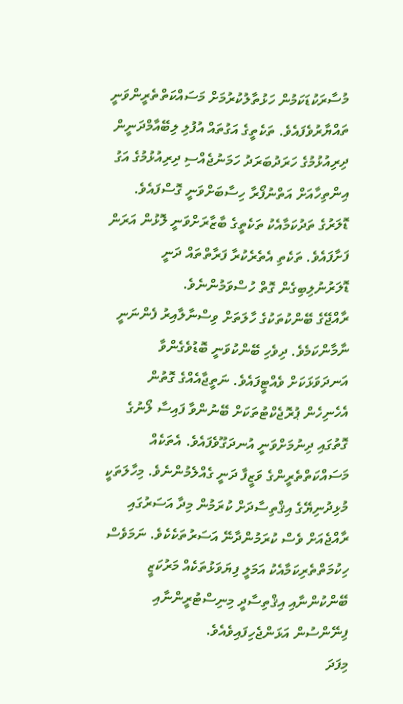މުސާރަކުޑަކަމުން ހަޅުތާލުކުރުމަށް މަސައްކަތްތެރީންވަނީ ތައްޔާރުވެފައެވެ. ތަކެތީގެ އަގުތައް އުފުލި ލިބޭއާމްދަނީން ދިރިއުޅުމުގެ ހަރަދުބަރަދު ހަމަނުޖެއްސި ދިރިއުޅުމުގެ އަގު އިންތިހާއަށް އަތްނުފޯރާ ހިސާބަށްވަނީ ގޮސްފައެވެ. ޑޮލަރުގެ ތަދުކަމާއެކު ތަކެތީގެ ބާޒާރަށްވަނީ ލޮޅުން އަރަން ފަށާފައެވެ. ތަކެތި އެތެރެކުރާ ފަރާތްތައް ދަނީ ޑޮލަރުނުލިބިގެން ގޮތް ހުސްވަމުންނެވެ.
ރާއްޖޭގެ ބޭންކުތަކުގެ ހާލަތަށް ވިސްނާލާއިރު ފެންނަނީ ނާމާންކަމެވެ. ދިވެހި ބޭންކުވަނީ ބޮޑުވެގެންވާ އަނދަވަޅަކަށް ވެއްޓީފައެވެ. ނަތީޖާއެއްގެ ގޮތުން އެހެނިހެން ޕުރޮޖެކްޓުތަކަށް ބޭނުންވާ ފައިސާ ލޯނުގެ ގޮތުގައި ދިނުމަށްވަނީ އުނދަގޫވެފައެވެ. އެތަކެއް މަސައްކަތްތެރީންގެ ވަޒީފާ ދަނީ ގެއްލެމުންނެވެ. މިހާލަތަކީ މުޅިދުނިޔޭގެ އިޤްތިސާދަށް ކުރަމުން މިދާ އަސަރުގައި ރާއްޖެއަށް ވެސް ކުރަމުންދާނޭ އަސަރުތަކެކެވެ. ނަމަވެސް ހިކުމަތްތެރިކަމާއެކު އަމަލީ ފިޔަވަޅުތަކެއް މަރުކަޒީ ބޭންކުންނާއި އިޤްތިސާދީ މިނިސްޓުރީންނާއި ފިނޭންސުން އަޅަންޖެހިފައިވެއެވެ.
މިފަދަ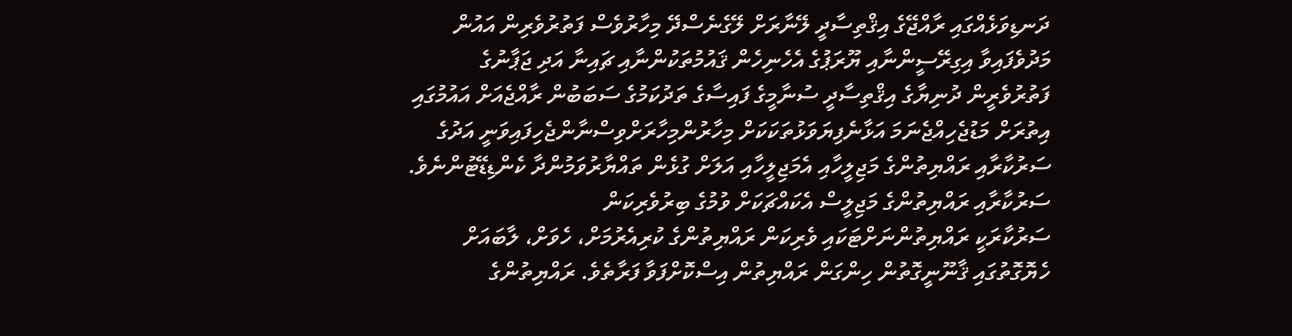ދަނޑިވަޅެއްގައި ރާއްޖޭގެ އިޤްތިސާދީ ލޭނާރަށް ލޭގެނެސްދޭ މިހާރުވެސް ފަތުރުވެރިން އައުން މަދުވެފައިވާ އިގިރޭސީންނާއި ޔޫރަޕުގެ އެހެނިހެން ޤައުމުތަކުންނާއި ޗައިނާ އަދި ޖަޕާނުގެ ފަތުރުވެރީން ދުނިޔާގެ އިޤްތިސާދީ ސުނާމީގެ ފައިސާގެ ތަދުކަމުގެ ސަބަބުން ރާއްޖެއަށް އައުމުގައި އިތުރަށް މަޑުޖެހިއްޖެނަމަ އަޅާނެފިޔަވަޅުތަކަކަށް މިހާރުންމިހާރަށްވިސްނާންޖެހިފައިވަނީ އަދުގެ ސަރުކާރާއި ރައްޔިތުންގެ މަޖިލީހާއި އެމަޖިލީހާއި އަލަށް ގުޅެން ތައްޔާރުވަމުންދާ ކެންޑިޑޭޓުންނެވެ.
ސަރުކާރާއި ރައްޔިތުންގެ މަޖިލީސް އެކައްޗަކަށް ވުމުގެ ބިރުވެރިކަން
ސަރުކާރަކީ ރައްޔިތުންނަށްޓަކައި ވެރިކަން ރައްޔިތުންގެ ކުރިއެރުމަށް، ހެވަށް، ލާބައަށް ހެޔޮގޮތުގައި ޤާނޫނީގޮތުން ހިންގަން ރައްޔިތުން އިސްކޮށްފަވާ ފަރާތެވެ. ރައްޔިތުންގެ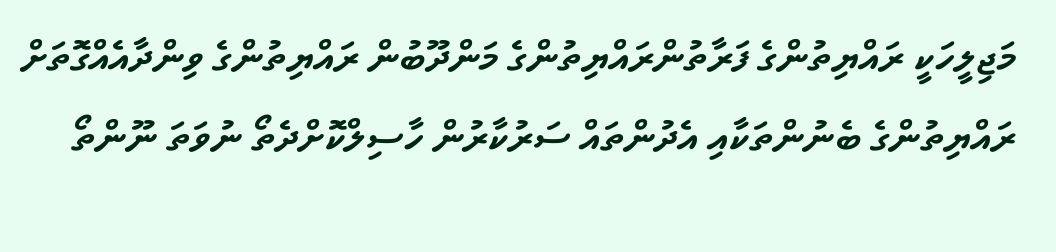މަޖިލީހަކީ ރައްޔިތުންގެ ފަރާތުންރައްޔިތުންގެ މަންދޫބުން ރައްޔިތުންގެ ވިންދާއެއްގޮތަށް ރައްޔިތުންގެ ބެނުންތަކާއި އެދުންތައް ސަރުކާރުން ހާސިލްކޮށްދެތޯ ނުވަތަ ނޫންތޯ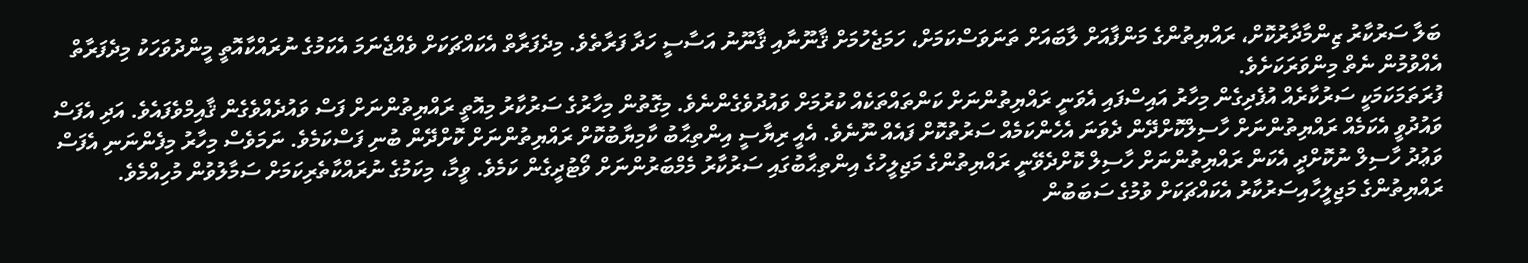ބަލާ ސަރުކާރު ޒިންމާދާރުކޮށް، ރައްޔިތުންގެ މަންފާއަށް ލާބައަށް ތަނަވަސްކަމަށް، ހަމަޖެހުމަށް ޤާނޫނާއި ޤާނޫނު އަސާސީ ހަދާ ފަރާތެވެ. މިދެފަރާތް އެކައްޗަކަށް ވެއްޖެނަމަ އެކަމުގެ ނުރައްކާއޮތީ މީންދުވަހަކު މިދެފަރާތް އެއްވުމުން ނެތް މިންވަރަކަށެވެ.
ފުރަތަމަކަމަކީ ސަރުކާރެއް އުފެދިގެން މިހާރު އައިސްފައި އެވަނީ ރައްޔިތުންނަށް ކަންތައްތަކެއް ކުރުމަށް ވައުދުވެގެންނެވެ. މިގޮތުން މިހާރުގެ ސަރުކާރު މިއޮތީ ރައްޔިތުންނަށް ފަސް ވައުދެއްވެގެން ޤާއިމްވެފައެވެ. އަދި އެފަސް ވައުދުވީ އެކަމެއް ރައްޔިތުންނަށް ހާސިލްކޮށްދޭން ދެވަނަ އެހެންކަމެއް ސަރުތުކޮށް ފައެއް ނޫނެވެ. އެއީ ރިޔާސީ އިންތިޙާބު ކާމިޔާބުކޮށް ރައްޔިތުންނަށް ކޮށްދޭން ބުނި ފަސްކަމެވެ. ނަމަވެސް މިހާރު މިފެންނަނި އެފަސް ވަޢުދު ހާސިލް ނުކޮށްދީ އެކަން ރައްޔިތުންނަށް ހާސިލް ކޮށްދެވޭނީ ރައްޔިތުންގެ މަޖިލީހުގެ އިންތިޙާބުގައި ސަރުކާރު މެމްބަރުންނަށް ވޯޓުދީގެން ކަމެވެ. ވީމާ، މިކަމުގެ ނުރައްކާތެރިކަމަށް ސަމާލުވުން މުހިއްމެވެ.
ރައްޔިތުންގެ މަޖިލީހާއިސަރުކާރު އެކައްޗަކަށް ވުމުގެ ސަބަބުން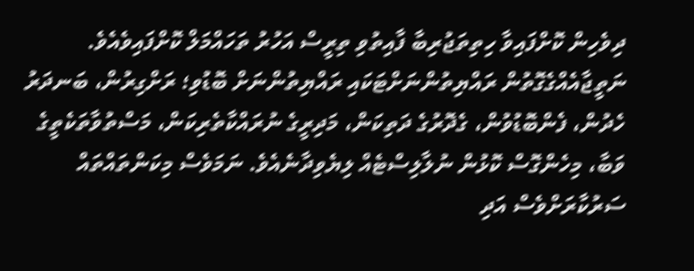ދިވެހިން ކޮށްފައިވާ ހިތިތަޖުރިބާ ފާއިތުވި ތިރީސް އަހުރު ތަހައްމަލް ކޮށްފައިވެއެވެ. ނަތީޖާއެއްގެގޮތުން ރައްޔިތުންނަށްޓަކައި ރައްޔިތުންނަށް ބޮޑުވި؛ ރަށްގިރުން، ބަނދަރު ހެދުން، ފެންބޮޑުވުން، ގެދޮރުގެ ދަތިކަން، މަދިރީގެ ނުރައްކާތެރިކަން، މަސްތުވާތަކެތީގެ ވަބާ، މިހެންގޮސް ކޮޅުން ނުލާލިސްޓެއް ލިޔެވިދާނެއެވެ. ނަމަވެސް މިކަންތައްތައް ސަރުކާރަށްވެސް އަދި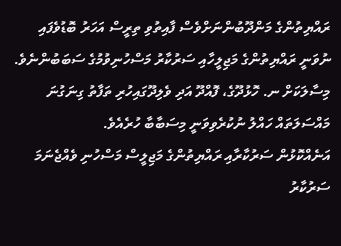ރައްޔިތުންގެ މަންދޫބުންނަށްވެސް ފާއިތުވި ތިރީސް އަހަރު ބޮޑުވެފައި ނުވަނީ ރައްޔިތުންގެ މަޖިލީހާއި ސަރުކާރު މަސްހުނިވުމުގެ ސަބަބުންނެވެ. މިސާލަކަށް ނ. ހޮޅުދޫގެ، ފޮއްދޫ އަދި ވެލިދޫގައިހުރި ތަފާތު ގިނަގުނަ މައްސަލަތައް ހައްލު ނުކުރެވިވަނީ މިސަބާބާ ހުރެއެވެ.
އަނެއްކޮޅުން ސަރުކާރާއި ރައްޔިތުންގެ މަޖިލީސް މަސްހުނި ވެއްޖެނަމަ ސަރުކާރު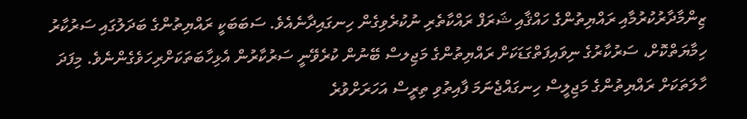ޒިންމާދާރުކުރުމާއި ރައްޔިތުންގެ ހައްޤާއި ޝަރަފް ރައްކާތެރި ނުކުރެވިގެން ހިނގައިދާނެއެވެ. ސަބަބަކީ ރައްޔިތުންގެ ބަދަލުގައި ސަރުކާރު ހިމާޔަތްކޮށް، ސަރުކާރުގެ ނިވައިފަތްގަޑަކަށް ރައްޔިތުންގެ މަޖިލސް ބޭނުން ކުރެވޭނީ ސަރުކާރުން އެޅިހާބަތަކަށްރިހަވެގެންނެވެ. މިފަދަ ހާލަތަކަށް ރައްޔިތުންގެ މަޖިލީސް ހިނގައްޖެނަމަ ފާއިތުވި ތިރީސް އަހަރަށްވުރެ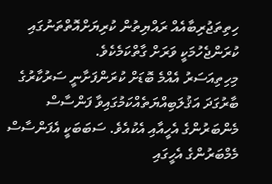ހިތިތަޖުރިބާއެއް ރައްޔިތުން ކުރިޔަށްއޮތްތަނުގައި ކުރަންޖެހުމަކީ ވަރަށް ގާތްކަމެކެވެ.
މިހިތިއަސަރު އެއްމެ ބޮޑަށް ކުރަންފަށާނީ ސަރުކާރުގެ ބާރުގަދަ އަޤުލަބިއްޔަތެއްކަމުގައިވާ ފަންސާސް މެންބަރުންގެ އެހީއާއި އެކުއެވެ. ސަބަބަކީ އެފަންސާސް މެމްބަރުންގެ އެހީގައި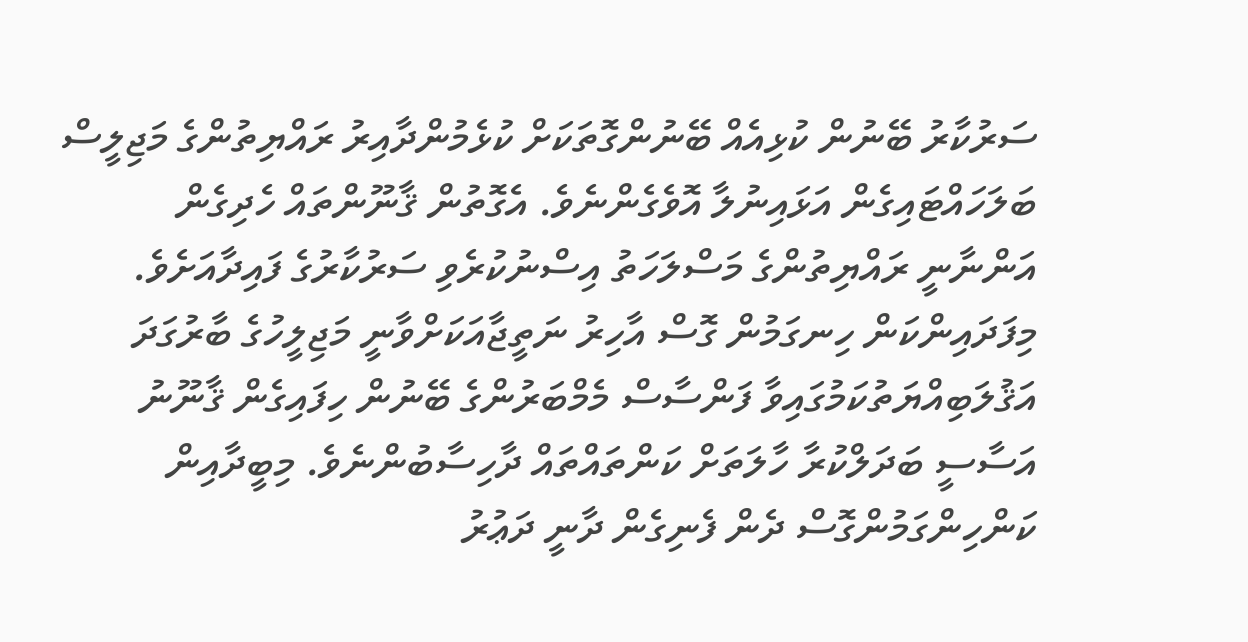ސަރުކާރު ބޭނުން ކުޅިއެއް ބޭނުންގޮތަކަށް ކުޅެމުންދާއިރު ރައްޔިތުންގެ މަޖިލީސް ބަލަހައްޓައިގެން އަޅައިނުލާ އޮވެގެންނެވެ. އެގޮތުން ޤާނޫންތައް ހެދިގެން އަންނާނީ ރައްޔިތުންގެ މަސްލަހަތު އިސްނުކުރެވި ސަރުކާރުގެ ފައިދާއަށެވެ. މިފަދައިންކަން ހިނގަމުން ގޮސް އާހިރު ނަތީޖާއަކަށްވާނީ މަޖިލީހުގެ ބާރުގަދަ އަޤުލަބިއްޔަތުކަމުގައިވާ ފަންސާސް މެމްބަރުންގެ ބޭނުން ހިފައިގެން ޤާނޫނު އަސާސީ ބަދަލްކުރާ ހާލަތަށް ކަންތައްތައް ދާހިސާބުންނެވެ. މިބީދާއިން ކަންހިންގަމުންގޮސް ދެން ފެނިގެން ދާނީ ދަޢުރު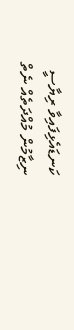ކަނޑައެޅިފައިވާ ރިޔާސީ ނިޒާމުން މުއްދަތެއް ނެތް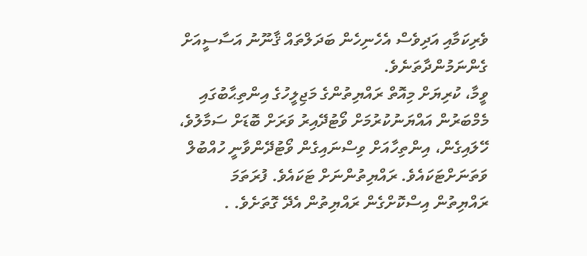ވެރިކަމާއި އަދިވެސް އެހެނިހެން ބަދަލްތައް ޤާނޫނު އަސާސީއަށް ގެންނަމުންދާތަނެވެ.
ވީމާ، ކުރިޔަށް މިއޮތް ރައްޔިތުންގެ މަޖިލީހުގެ އިންތިޙާބުގައި މެމްބަރުން އައްޔަނުކުރުމަށް ވޯޓުދޭއިރު ވަރަށް ބޮޑަށް ސަމާލުވެ، ހޭލައިގެން، އިންތިހާއަށް ވިސްނައިގެން ވޯޓުދޭންވާނީ ހުއްބުލް ވަތަނަށްޓަކައެވެ. ރައްޔިތުންނަށް ޓަކައެވެ. ފުރަތަމަ ރައްޔިތުން އިސްކޮށްގެން ރައްޔިތުން އެދޭ ގޮތަށެވެ. .